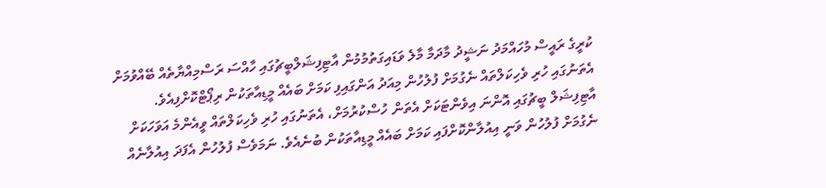ކުރީގެ ރައީސް މުހައްމަދު ނަޝީދު މާދަމާ މާލެ ވަޑައިގަތުމުމުން އާޓިފިޝަލްބީޗުގައި ހާއްސަ ރަސްމިއްޔާތެއް ބޭއްވުމަށް އެތަނުގައި ހުރި ވެހިކަލްތައް ނެގުމަށް ފުލުހުން މިއަދު އަންގައިފި ކަމަށް ބައެއް މީޑިއާތަކުން ރިޕޯޓްކޮށްފިއެވެ.
އާޓިފިޝަލް ބީޗުގައި އޮންނަ އިވެންޓަކަށް އެތަން ހުސްކުރުމަށް، އެތަނުގައި ހުރި ވެހިކަލްތައް ވީއެންމެ އަވަހަކަށް ނެގުމަށް ފުލުހުން ވަނީ އިއުލާންކޮށްފައި ކަމަށް ބައެއް މީޑިއާތަކުން ބުނެއެވެ. ނަމަވެސް ފުލުހުން އެފަދަ އިއުލާނެއް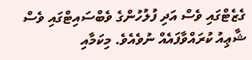ގެޒެޓްގައި ވެސް އަދި ފުލުހުންގެ ވެބްސައިޓްގައި ވެސް ޝާޢިއު ކުރައްވާފައެއް ނުވެއެވެ. މިކަމާއި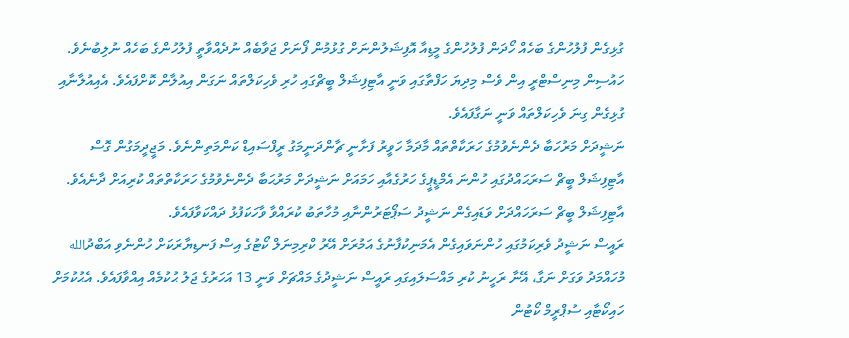ގުޅިގެން ފުލުހުންގެ ބަހެއް ހޯދަން ފުލުހުންގެ މީޑިއާ އޮފިޝަލުންނަށް ގުޅުމުން ފޯނަށް ޖަވާބެއް ނުދެއްވާތީ ފުލުހުންގެ ބަހެއް ނުލިބުނެވެ.
ހައުސިން މިނިސްޓްރީ އިން ވެސް މިދިޔަ ހަފްތާގައި ވަނީ އާޓިފިޝަލް ބީޗްގައި ހުރި ވެހިކަލްތައް ނަގަން އިއުލާން ކޮށްފައެވެ. އެއިއުލާނާއި ގުޅިގެން ގިނަ ވެހިކަލްތައް ވަނީ ނަގާފައެވެ.
ނަޝީދަށް މަރުހަބާ ދެންނެވުމުގެ ހަރަކާތްތައް މާދަމާ ހަވީރު ފަށާނީ ޗާންދަނީމަގު ރީފްސައިޑް ކަންމަތިންނެވެ. މަޖީދީމަގުން ގޮސް އާޓިފިޝަލް ބީޗް ސަރަޙައްދުގައި ހުންނަ އެމްޑީޕީގެ ހަރުގެއާއި ހަމައަށް ނަޝީދަށް މަރުޙަބާ ދެންނެވުމުގެ ހަރަކާތްތައް ކުރިއަށް ދާނެއެވެ. އާޓިފިޝަލް ބީޗް ސަރަހައްދަށް ވަޑައިގެން ނަޝީދު ސަޕޯޓަރުންނާއި މުހާތަބު ކުރައްވާ ވާހަކަފުޅު ދައްކަވާފައެވެ.
ރައީސް ނަޝީދު ވެރިކަމުގައި ހުންނަވައިގެން އެމަނިކުފާނުގެ އަމުރަށް އޭރު ކްރިމިނަލް ކޯޓުގެ އިސް ފަނޑިޔާރަކަށް ހުންނެވި އަބްދުالله މުހައްމަދު ވަގަށް ނަގާ، އޭނާ ރަހީނު ކުރި މައްސަލައިގައި ރައީސް ނަޝީދުގެ މައްޗަށް ވަނީ 13 އަހަރުގެ ޖަލު ޙުކުމެއް އިއްވާފައެވެ. އެޙުކުމަށް ހައިކޯޓާއި ސުޕްރީމް ކޯޓުން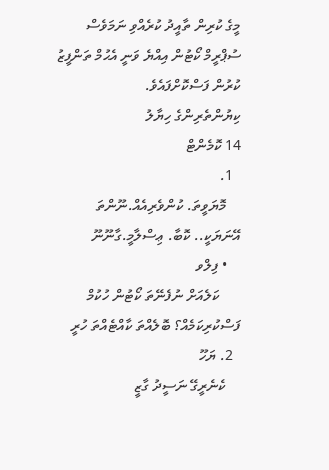މީގެ ކުރިން ތާއީދު ކުރެއްވި ނަމަވެސް ސުޕްރީމް ކޯޓުން އިއްޔެ ވަނީ އެޙުމް ތަންފީޒު ކުރުން ފަސްކޮށްފައެވެ.
ކިޔުންތެރިންގެ ހިޔާލު
14 ކޮމެންޓް
  1.
    މޮޔަވީތަ. ކުންވެރިއެއް.ނޫންތަ އޭނަޔަކީ.. ކޮބާ. ޢިސްލާމީ.ގާނޫނޫ
    • ފިލްވ
      ކަލެއަށް ނުފެނޭތަ ކޯޓުން ހުކުމް ފަސްކުރިކަމެއް؟ ބޮލެއްތަ ކާއްޓެއްތަ ހުރީ
  2. ޔަހޫ
    ކެނެރީގޭ ނަސީދު ގާޒީ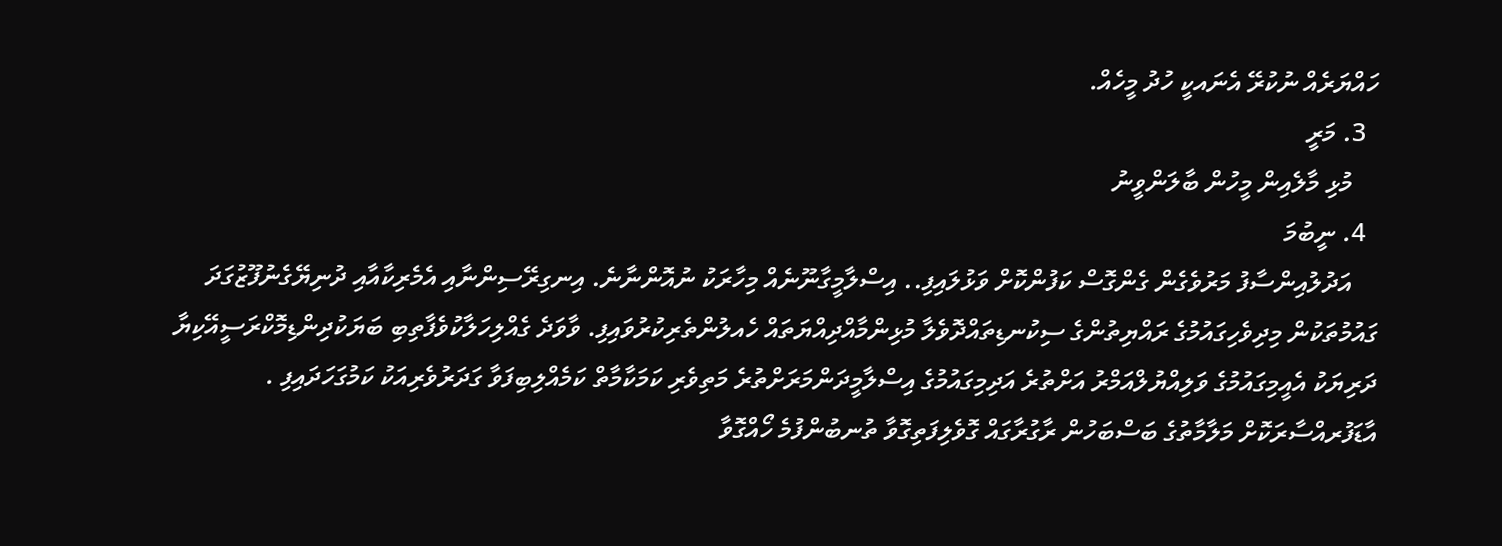ހައްޔަރެއް ނުކުރޭ އެނައކީ ހުދު މީހެއް.
  3. މަރީ
    މުޅި މާލެއިން މީހުން ބާލަންވީނު
  4. ނީބުމަ
    އަދުލުއިންސާފު މަރުވެގެން ގެންގޮސް ކަފުންކޮށް ވަޅުލައިފި.. އިސްލާމީގާނޫނެއް މިހާރަކު ނުއޮންނާނެ. އިނގިރޭސިންނާއި އެމެރިކާއާއި ދުނިޔޭގެނުފޫޒުގަދަ ގައުމުތަކުން މިދިވެހިގައުމުގެ ރައްޔިތުންގެ ސިކުނޑިތައްދޮވެލާ މުޅިންމާއްދިއްޔަތައް ހެއލުންތެރިކުރުވައިފި. ވާވަދެ ގެއްލިހަލާކުވެފާތިބި ބަޔަކުދިންޑިމޮކްރަސީއޭކިޔާ ދަރިޔަކު އެއީމިގައުމުގެ ވަލިއްޔުލްއަމްރު އަށްތުރެ އަދިމިގައުމުގެ އިސްލާމީދަންމަރަށްތުރެ މަތިވެރި ކަމަކާމާތް ކަމެއްލިބިފަވާ ގަދަރުވެރިއަކު ކަމުގަހަދައިފި . އާޑަފުރއްސާރަކޮށް މަލާމާތުގެ ބަސްބަހުން ރާގުރާގައް ގޮވެލިފަތިގޮވާ ތުނބުންފުމެ ހޯއްގޮވާ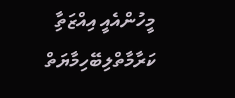މީހުންއެއީ އިއްޒަތާި ކަރާމާތްލިބޭހިމާޔަތް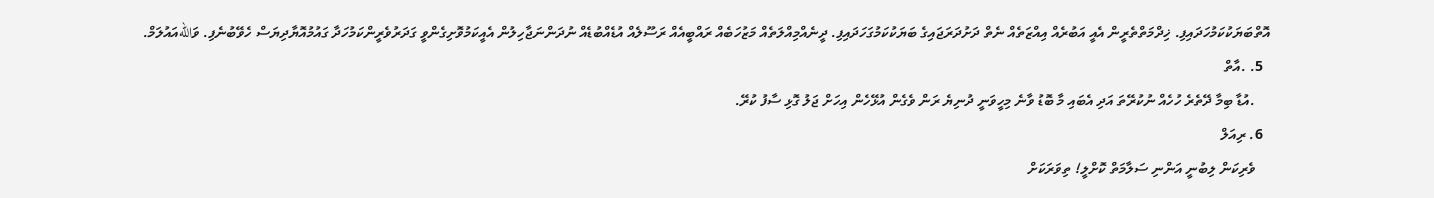އޮތްބަޔަކުކަމުހަދައިފި. ޚިދްމަތްތެރީން އެއީ އަބުރެއް އިއްޒަތެއް ނެތް ދަށުދަރަޖައިގެ ބަޔަކުކަމުގަހަދައިފި. ދީނެއްމިއްލަތެއް މަޒުހަބެއް ރައްބީއެއް ރަސޫލެއް އުޑެއްބުޑެއް ނުދަންނަޖާހިލުން އެއީކަމުވޮށިގެންވީ ގަދަރުވެރީންކަމުހަދާ ގައުމުއޮޔާދިޔަސް ހެވޭބުނެފި. ވަاللهއައުލަމް.
  5. .އާތް
    .އުޑާ ބިމާ ދޭތެރެ ހުހެއް ނުކުރޭތަ އަދި އެބައި މާ ބޮޑު ވާނެ މިހީވަނީ ދުނިޔެ ރަން ވެގެން އުޅޭހެން އިހަށް ޖަލު ގޮޅި ސާފު ކުރޭ.
  6. ރިއަލް
    ވެރިކަން ލިބުނީ އަންނި ސަލާމަތް ކޮށްލީ! ތިވަރަކަށް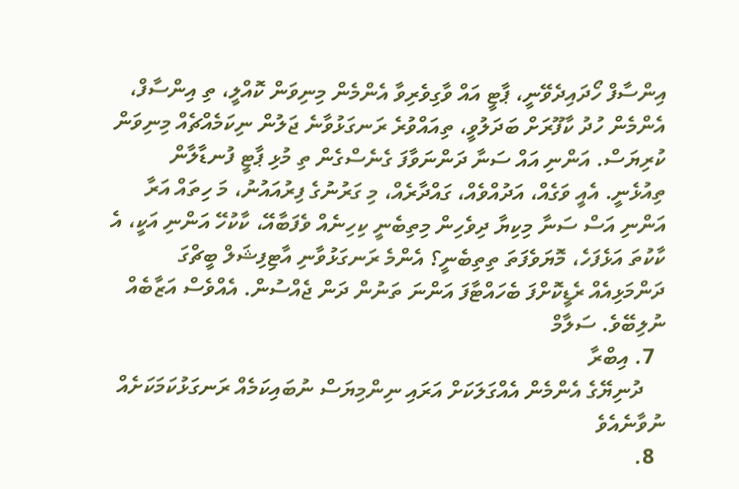އިންސާފް ހޯދައިދެވޭނީ، ޕާޓީ އައް ވާގިވެރިވާ އެންމެން މިނިވަން ކޮއްލީ، ތި އިންސާފް، އެންމެން ހުދު ކާފޫރަށް ބަދަލުވީ، ތިއައްވުރެ ރަނގަޅުވާނެ ޖަލުން ނިކަމެއްޗެއް މިނިވަން ކުރިޔަސް. އަންނި އައް ސަނާ ދަންނަވާފަ ގެނެސްގެން ތި މުޅި ޕާޓީ ފުނޑާލާން ތިއުޅެނީ. އެއީ ވަގެއް، އަދުއްވެއް، ގައްދާރެއް، މި ގަރުނުގެ ފިރުއައުނު، މަ ހިތައް އަރާ އަންނި އަސް ސަނާ މިކިޔާ ދިވެހިން މިތިބެނީ ކިހިނެއް ވެފަބާއޭ، ކާކުހޭ އަންނި އަކީ، އެ ކާކުތަ އަޅެފަހެ، މޮޔަވެފަތަ ތިތިބެނީ؟ އެންމެ ރަނގަޅުވާނި އާޓިފިޝަލް ބީޗްގަ ދަންމަޅިއެއް ރެޑީކޮށްފަ ބެހައްޓާފަ އަންނަ ތަނުން ދަން ޖެއްސުން. އެއްވެސް އަޒާބެއް ނުލިބޭވެ. ސަލާމް
  7. އިބްރާ
    ދުނިޔޭގެ އެންމެން އެއްގަލަކަށް އަރައި ނިންމިޔަސް ނުބައިކަމެއް ރަނގަޅުކަމަކަށެއް ނުވާނެއެވެ
  8.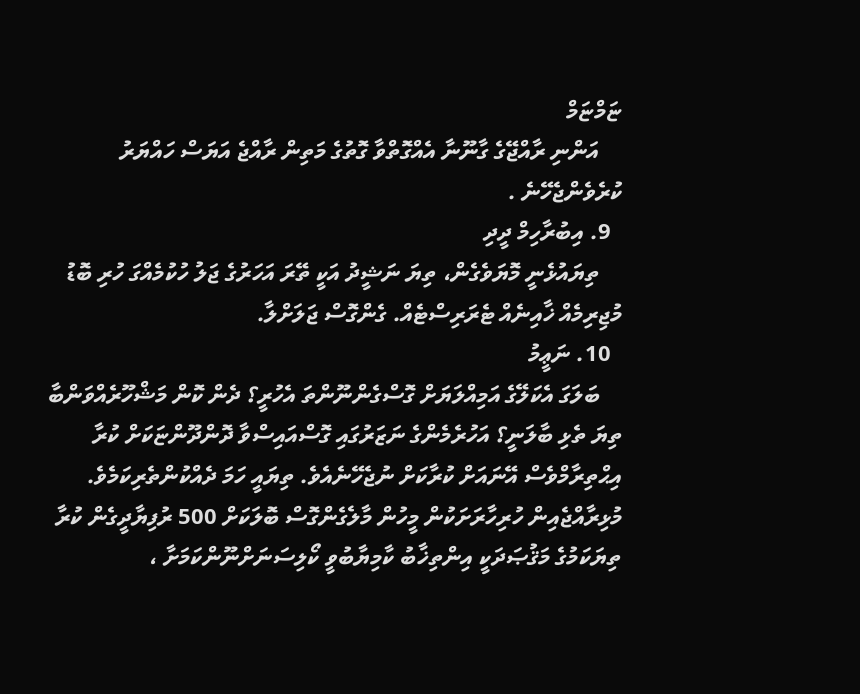ޏަމްޏަމް
    އަންނި ރާއްޖޭގެ ގާނޫނާ އެއްގޮތްވާ ގޮތުގެ މަތިން ރާއްޖެ އަޔަސް ހައްޔަރު ކުރެވެންޖެހޭނެ .
  9. އިބުރާހިމް ދީދި
    ތިޔައުޅެނީ މޮޔަވެގެން، ތިޔަ ނަޝީދު އަކީ ތޭރަ އަހަރުގެ ޖަލު ހުކުމެއްގަ ހުރި ބޮޑު މުޖިރިމެއް ޚާއިނެއް ޓެރަރިސްޓެއް. ގެންގޮސް ޖަލަށްލާ.
  10. ނަޢީމު
    ބަލަގަ އެކަލޭގެ އަމިއްލަޔަށް ގޮސްގެންނޫންތަ އެހުރީ؟ ދެން ކޮން މަޝްހޫރެއްވަންބާ ތިޔަ ތެޅި ބާލަނީ؟ އަހުރެމެންގެ ނަޒަރުގައި ގޮސްއައިސްވާ ދޮންދޫންޏަކަށް ކުރާ އިޙްތިރާމްވެސް އޭނައަށް ކުރާކަށް ނުޖެހޭނެއެވެ. ތިޔައީ ހަމަ ދެއްކުންތެރިކަމެވެ. މުޅިރާއްޖެއިން ހުރިހާރަށަކުން މީހުން މާލެގެންގޮސް ބޮލަކަށް 500 ރުފިޔާދީގެން ކުރާ ތިޔަކަމުގެ މަޤުޞަދަކީ އިންތިޚާބު ކާމިޔާބުވީ ކޯލިސަނަށްނޫންކަމަށާ ،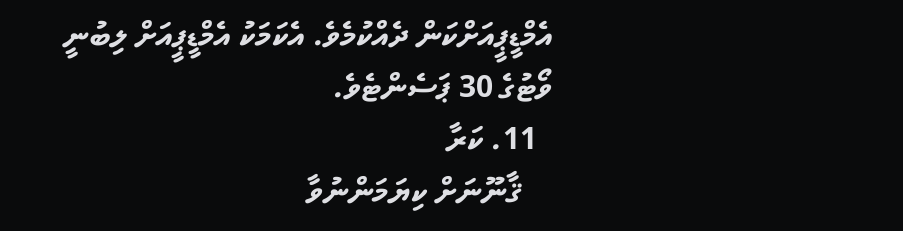އެމްޑީޕީއަށްކަން ދެއްކުމެވެ. އެކަމަކު އެމްޑީޕީއަށް ލިބުނީ ވޯޓުގެ 30 ޕަސެންޓެވެ.
  11. ކަރާ
    ޤާނޫނަށް ކިޔަމަންނުވާ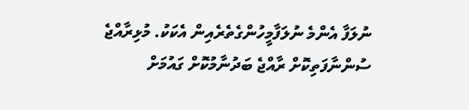ނުލަފާ އެންމެ ނުލަފާމީހުންގެތެރެއިން އެކަކު. މުޅިރާއްޖެ ސުންނާފަތިކޮށް ރާއްޖެ ބަދުނާމުކޮށް ގައުމަށް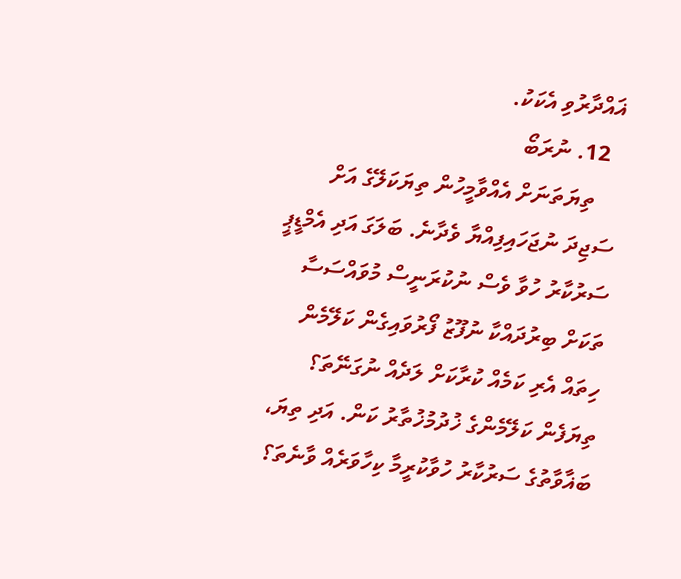ޣައްދާރުވި އެކަކު.
  12. ނުރަބޯ
    ތިޔަތަނަށް އެއްވާމީހުން ތިޔަކަލޭގެ އަށް ސަޖިދަ ނުޖަހައިފިއްޔާ ވެދާނެ. ބަލަގަ އަދި އެމްޑީޕީ ސަރުކާރު ހުވާ ވެސް ނުކުރަނީސް މުވައްސަސާ ތަކަށް ބިރުދައްކާ ނުފޫޒު ފޯރުވައިގެން ކަލޭމެން ހިތައް އެރި ކަމެއް ކުރާކަށް ލަދެއް ނުގަނޭތަ؟ ތިޔަފެން ކަލޭމެންގެ ޚުދުމުޚުތާރު ކަން. އަދި ތިޔަ، ބަޣާވާތުގެ ސަރުކާރު ހުވާކުރީމާ ކިހާވަރެއް ވާނެތަ؟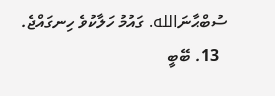ސުބްޙާނަالله. ގައުމު ހަލާކުވެ ހިނގައްޖެ.
  13. ބޭބީ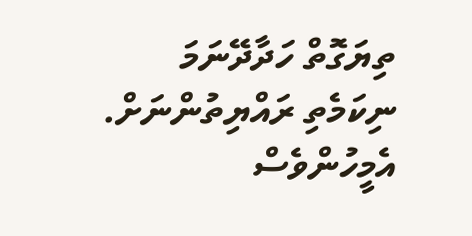ތިޔަގޮތް ހަދާދޭނަމަ ނިކަމެތި ރައްޔިތުންނަށް. އެމީހުންވެސް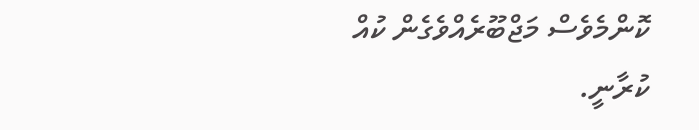ކޮންމެވެސް މަޖްބޫރެއްވެގެން ކުއް ކުރާނީ.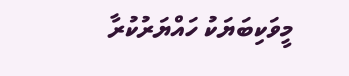މީވަކިބަޔަކު ހައްޔަރުކުރާ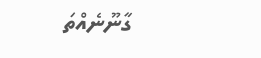ގާނޫނެއްތަ